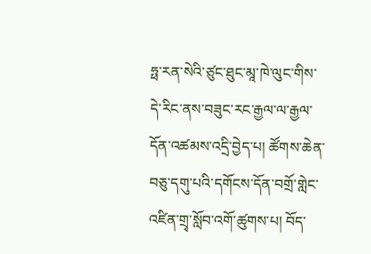ཧྥ་རན་སེའི་ཙུང་ཐུང་མཱ་ཁེ་ལུང་གིས་དེ་རིང་ནས་བཟུང་རང་རྒྱལ་ལ་རྒྱལ་དོན་འཚམས་འདྲི་བྱེད་པ། ཚོགས་ཆེན་བཅུ་དགུ་པའི་དགོངས་དོན་བགྲོ་གླེང་འཛིན་གྲྭ་སློབ་འགོ་ཚུགས་པ། བོད་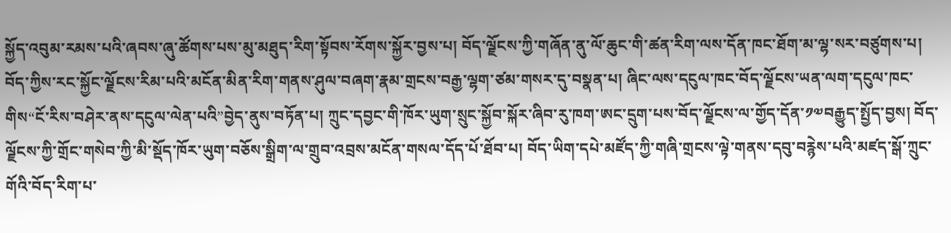སྐྱོད་འབུམ་རམས་པའི་ཞབས་ཞུ་ཚོགས་པས་མུ་མཐུད་རིག་སྟོབས་རོགས་སྐྱོར་བྱས་པ། བོད་ལྗོངས་ཀྱི་གཞོན་ནུ་ལོ་ཆུང་གི་ཚན་རིག་ལས་དོན་ཁང་ཐོག་མ་ལྷ་སར་བཙུགས་པ། བོད་ཀྱིས་རང་སྐྱོང་ལྗོངས་རིམ་པའི་མངོན་མིན་རིག་གནས་ཤུལ་བཞག་རྣམ་གྲངས་བརྒྱ་ལྷག་ཙམ་གསར་དུ་བསྣན་པ། ཞིང་ལས་དངུལ་ཁང་བོད་ལྗོངས་ཡན་ལག་དངུལ་ཁང་གིས“ངོ་རིས་བཤེར་ནས་དངུལ་ལེན་པའི”བྱེད་ནུས་བཏོན་པ། ཀྲུང་དབྱང་གི་ཁོར་ཡུག་སྲུང་སྐྱོབ་སྐོར་ཞིབ་རུ་ཁག་ཨང་དྲུག་པས་བོད་ལྗོངས་ལ་གྱོད་དོན་༡༧བརྒྱུད་སྤྱོད་བྱས། བོད་ལྗོངས་ཀྱི་གྲོང་གསེབ་ཀྱི་མི་སྡོད་ཁོར་ཡུག་བཅོས་སྒྲིག་ལ་གྲུབ་འབྲས་མངོན་གསལ་དོད་པོ་ཐོབ་པ། བོད་ཡིག་དཔེ་མཛོད་ཀྱི་གཞི་གྲངས་ལྟེ་གནས་དབུ་བརྙེས་པའི་མཛད་སྒོ་ཀྲུང་གོའི་བོད་རིག་པ་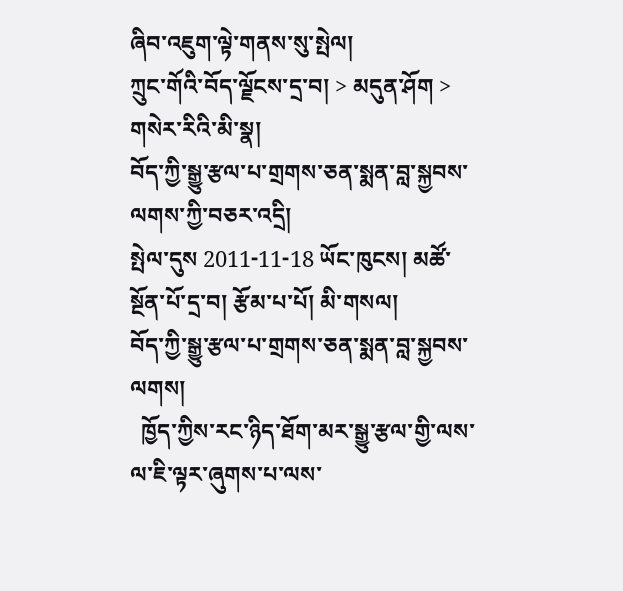ཞིབ་འཇུག་ལྟེ་གནས་སུ་སྤེལ།
ཀྲུང་གོའི་བོད་ལྗོངས་དྲ་བ། > མདུན་ཤོག > གསེར་རིའི་མི་སྣ།
བོད་ཀྱི་སྒྱུ་རྩལ་པ་གྲགས་ཅན་སྨན་བླ་སྐྱབས་ལགས་ཀྱི་བཅར་འདྲི།
སྤེལ་དུས 2011-11-18 ཡོང་ཁུངས། མཚོ་སྔོན་པོ་དྲ་བ། རྩོམ་པ་པོ། མི་གསལ།
བོད་ཀྱི་སྒྱུ་རྩལ་པ་གྲགས་ཅན་སྨན་བླ་སྐྱབས་ལགས།
  ཁྱོད་ཀྱིས་རང་ཉིད་ཐོག་མར་སྒྱུ་རྩལ་གྱི་ལས་ལ་ཇི་ལྟར་ཞུགས་པ་ལས་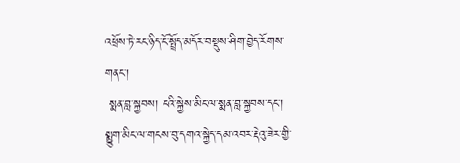འཕྲོས་ཏེ་རང་ཉིད་ངོ་སྤྲོད་མདོར་བསྡུས་ཤིག་བྱེད་རོགས་གནང་།
 སྨན་བླ་སྐྱབས། ངའི་སྐྱེས་མིང་ལ་སྨན་བླ་སྐྱབས་དང་། སྨྱུག་མིང་ལ་གངས་བུ་དགའ་སྐྱེད་དམ་འབར་རྡེའུ་ཟེར་གྱི་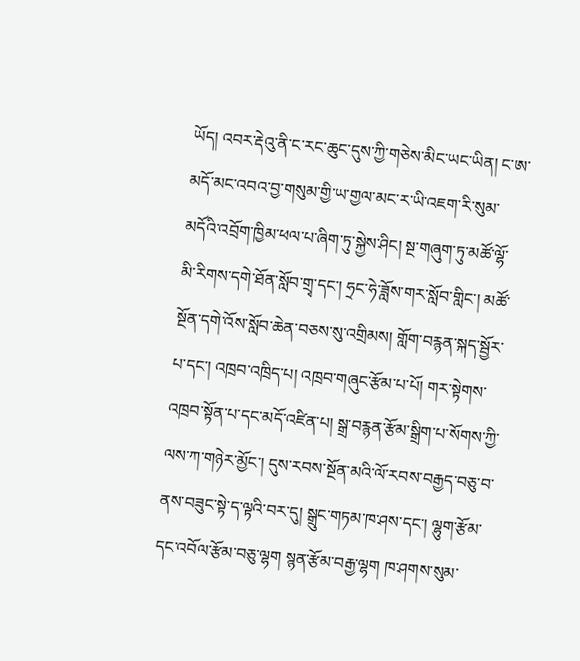ཡོད། འབར་རྡེའུ་ནི་ང་རང་ཆུང་དུས་ཀྱི་གཅེས་མིང་ཡང་ཡིན། ང་ཨ་མདོ་མང་འབའ་བྱ་གསུམ་གྱི་ཡ་གྱལ་མང་ར་ཡི་འཇག་རི་སུམ་མདོའི་འབྲོག་ཁྱིམ་ཕལ་པ་ཞིག་ཏུ་སྐྱེས་ཤིང། སྔ་གཞུག་ཏུ་མཚོ་ལྷོ་མི་རིགས་དགེ་ཐོན་སློབ་གྲྭ་དང་། ཧྲང་ཧེ་ཟློས་གར་སློབ་གླིང་། མཚོ་སྔོན་དགེ་འོས་སློབ་ཆེན་བཅས་སུ་འགྲིམས། གློག་བརྙན་སྐད་སྦྱོར་པ་དང་། འཁྲབ་འཁྲིད་པ། འཁྲབ་གཞུང་རྩོམ་པ་པོ། གར་སྟེགས་འཁྲབ་སྟོན་པ་དང་མདོ་འཛིན་པ། སྒྲ་བརྙན་རྩོམ་སྒྲིག་པ་སོགས་ཀྱི་ལས་ཀ་གཉེར་མྱོང་། དུས་རབས་སྔོན་མའི་ལོ་རབས་བརྒྱད་བཅུ་བ་ནས་བཟུང་སྟེ་ད་ལྟའི་བར་དུ། སྒྲུང་གཏམ་ཁ་ཤས་དང་། ལྷུག་རྩོམ་དང་འབོལ་རྩོམ་བཅུ་ལྷག སྙན་རྩོམ་བརྒྱ་ལྷག ཁ་ཤགས་སུམ་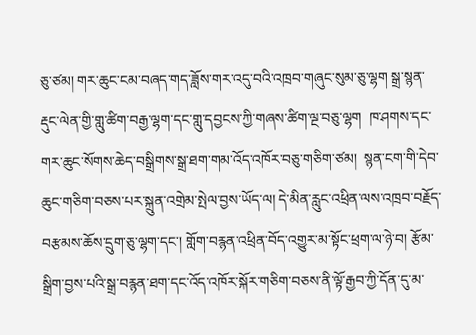ཅུ་ཙམ། གར་ཆུང་ངམ་བཞད་གད་ཟློས་གར་འདུ་བའི་འཁྲབ་གཞུང་སུམ་ཅུ་ལྷག སྒྲ་སྙན་རྡུང་ལེན་གྱི་གླུ་ཚིག་བརྒྱ་ལྷག་དང་གླུ་དབྱངས་ཀྱི་གཞས་ཚིག་ལྔ་བཅུ་ལྷག  ཁ་ཤགས་དང་གར་ཆུང་སོགས་ཆེད་བསྒྲིགས་སྒྲ་ཐག་གམ་འོད་འཁོར་བཅུ་གཅིག་ཙམ།  སྙན་ངག་གི་དེབ་ཆུང་གཅིག་བཅས་པར་སྐྲུན་འགྲེམ་སྤེལ་བྱས་ཡོད་ལ། དེ་མིན་རླུང་འཕྲིན་ལས་འཁྲབ་བརྗོད་བརྩམས་ཆོས་དྲུག་ཅུ་ལྷག་དང་། གློག་བརྙན་འཕྲིན་བོད་འགྱུར་མ་སྟོང་ཕྲག་ལ་ཉེ་བ། རྩོམ་སྒྲིག་བྱས་པའི་སྒྲ་བརྙན་ཐག་དང་འོད་འཁོར་སྐོར་གཅིག་བཅས་ནི་ལྟོ་རྒྱབ་ཀྱི་དོན་དུ་མ་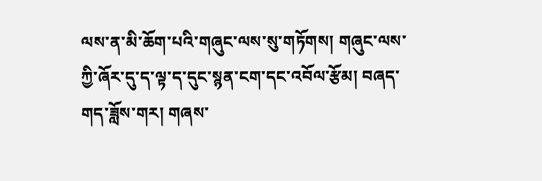ལས་ན་མི་ཆོག་པའི་གཞུང་ལས་སུ་གཏོགས། གཞུང་ལས་ཀྱི་ཞོར་དུ་ད་ལྟ་ད་དུང་སྙན་ངག་དང་འབོལ་རྩོམ། བཞད་གད་ཟློས་གར། གཞས་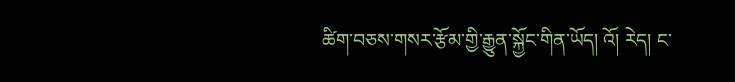ཚིག་བཅས་གསར་རྩོམ་གྱི་རྒྱུན་སྐྱོང་གིན་ཡོད། འོ། རེད། ང་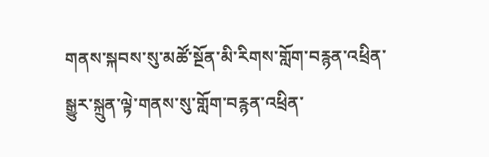གནས་སྐབས་སུ་མཚོ་སྔོན་མི་རིགས་གློག་བརྙན་འཕྲིན་སྒྱུར་སྐྲུན་ལྟེ་གནས་སུ་གློག་བརྙན་འཕྲིན་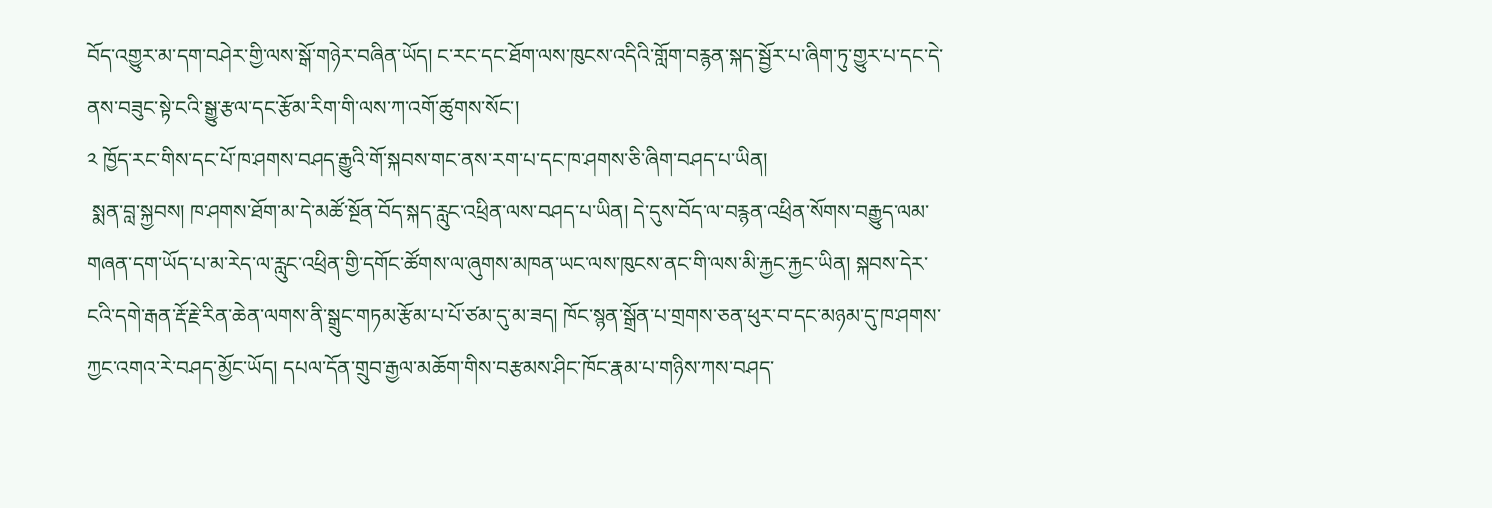བོད་འགྱུར་མ་དག་བཤེར་གྱི་ལས་སྒོ་གཉེར་བཞིན་ཡོད། ང་རང་དང་ཐོག་ལས་ཁུངས་འདིའི་གློག་བརྙན་སྐད་སྦྱོར་པ་ཞིག་ཏུ་གྱུར་པ་དང་དེ་ནས་བཟུང་སྟེ་ངའི་སྒྱུ་རྩལ་དང་རྩོམ་རིག་གི་ལས་ཀ་འགོ་ཚུགས་སོང་།
༢ ཁྱོད་རང་གིས་དང་པོ་ཁ་ཤགས་བཤད་རྒྱུའི་གོ་སྐབས་གང་ནས་རག་པ་དང་ཁ་ཤགས་ཅི་ཞིག་བཤད་པ་ཡིན།
 སྨན་བླ་སྐྱབས། ཁ་ཤགས་ཐོག་མ་དེ་མཚོ་སྔོན་བོད་སྐད་རླུང་འཕྲིན་ལས་བཤད་པ་ཡིན། དེ་དུས་བོད་ལ་བརྙན་འཕྲིན་སོགས་བརྒྱུད་ལམ་གཞན་དག་ཡོད་པ་མ་རེད་ལ་རླུང་འཕྲིན་གྱི་དགོང་ཚོགས་ལ་ཞུགས་མཁན་ཡང་ལས་ཁུངས་ནང་གི་ལས་མི་རྐྱང་རྐྱང་ཡིན། སྐབས་དེར་ངའི་དགེ་རྒན་རྡོ་རྗེ་རིན་ཆེན་ལགས་ནི་སྒྲུང་གཏམ་རྩོམ་པ་པོ་ཙམ་དུ་མ་ཟད། ཁོང་སྙན་སྒྲོན་པ་གྲགས་ཅན་ཕུར་བ་དང་མཉམ་དུ་ཁ་ཤགས་ཀྱང་འགའ་རེ་བཤད་མྱོང་ཡོད། དཔལ་དོན་གྲུབ་རྒྱལ་མཆོག་གིས་བརྩམས་ཤིང་ཁོང་རྣམ་པ་གཉིས་ཀས་བཤད་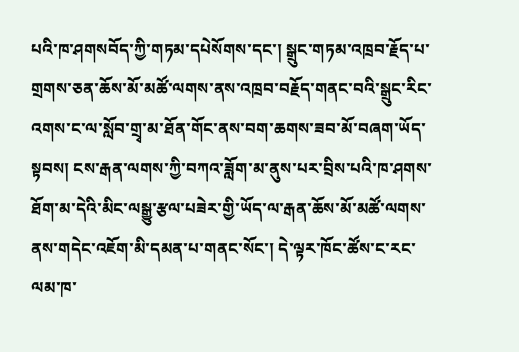པའི་ཁ་ཤགསབོད་ཀྱི་གཏམ་དཔེསོགས་དང་། སྒྲུང་གཏམ་འཁྲབ་རྗོད་པ་གྲགས་ཅན་ཆོས་མོ་མཚོ་ལགས་ནས་འཁྲབ་བརྗོད་གནང་བའི་སྒྲུང་རིང་འགས་ང་ལ་སློབ་གྲྭ་མ་ཐོན་གོང་ནས་བག་ཆགས་ཟབ་མོ་བཞག་ཡོད་སྟབས། ངས་རྒན་ལགས་ཀྱི་བཀའ་ཟློག་མ་ནུས་པར་བྲིས་པའི་ཁ་ཤགས་ཐོག་མ་དེའི་མིང་ལསྒྱུ་རྩལ་པཟེར་གྱི་ཡོད་ལ་རྒན་ཆོས་མོ་མཚོ་ལགས་ནས་གདེང་འཇོག་མི་དམན་པ་གནང་སོང་། དེ་ལྟར་ཁོང་ཚོས་ང་རང་ལམ་ཁ་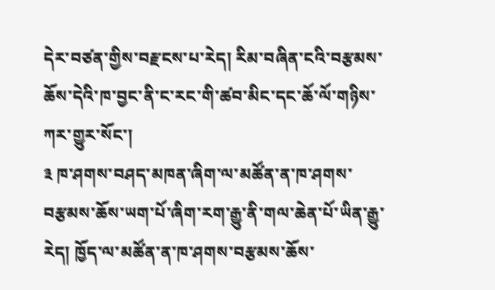དེར་བཙན་གྱིས་བརྫངས་པ་རེད། རིམ་བཞིན་ངའི་བརྩམས་ཆོས་དེའི་ཁ་བྱང་ནི་ང་རང་གི་ཚབ་མིང་དང་ཆོ་ལོ་གཉིས་ཀར་གྱུར་སོང་།
༣ ཁ་ཤགས་བཤད་མཁན་ཞིག་ལ་མཚོན་ན་ཁ་ཤགས་བརྩམས་ཆོས་ཡག་པོ་ཞིག་རག་རྒྱུ་ནི་གལ་ཆེན་པོ་ཡིན་རྒྱུ་རེད། ཁྱོད་ལ་མཚོན་ན་ཁ་ཤགས་བརྩམས་ཆོས་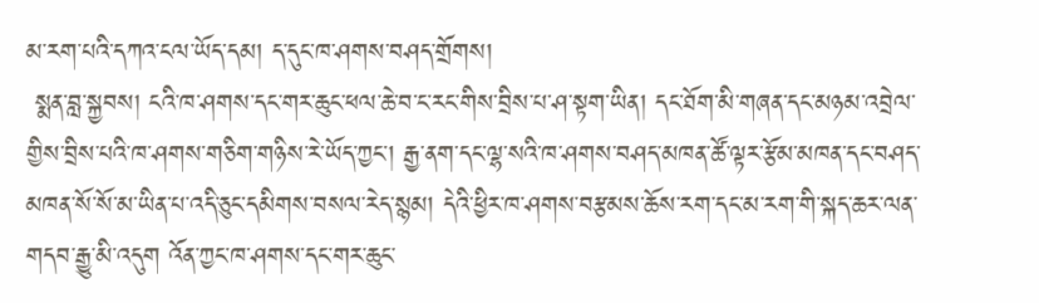མ་རག་པའི་དཀའ་ངལ་ཡོད་དམ། ད་དུང་ཁ་ཤགས་བཤད་གྲོགས།
 སྨན་བླ་སྐྱབས། ངའི་ཁ་ཤགས་དང་གར་ཆུང་ཕལ་ཆེ་བ་ང་རང་གིས་བྲིས་པ་ཤ་སྟག་ཡིན། དང་ཐོག་མི་གཞན་དང་མཉམ་འབྲེལ་གྱིས་བྲིས་པའི་ཁ་ཤགས་གཅིག་གཉིས་རེ་ཡོད་ཀྱང་། རྒྱ་ནག་དང་ལྷ་སའི་ཁ་ཤགས་བཤད་མཁན་ཚོ་ལྟར་རྩོམ་མཁན་དང་བཤད་མཁན་སོ་སོ་མ་ཡིན་པ་འདི་ཅུང་དམིགས་བསལ་རེད་སྙམ། དེའི་ཕྱིར་ཁ་ཤགས་བརྩམས་ཆོས་རག་དང་མ་རག་གི་སྐད་ཆར་ལན་གདབ་རྒྱུ་མི་འདུག འོན་ཀྱང་ཁ་ཤགས་དང་གར་ཆུང་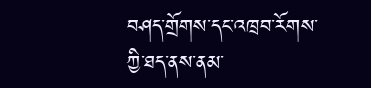བཤད་གྲོགས་དང་འཁྲབ་རོགས་ཀྱི་ཐད་ནས་ནམ་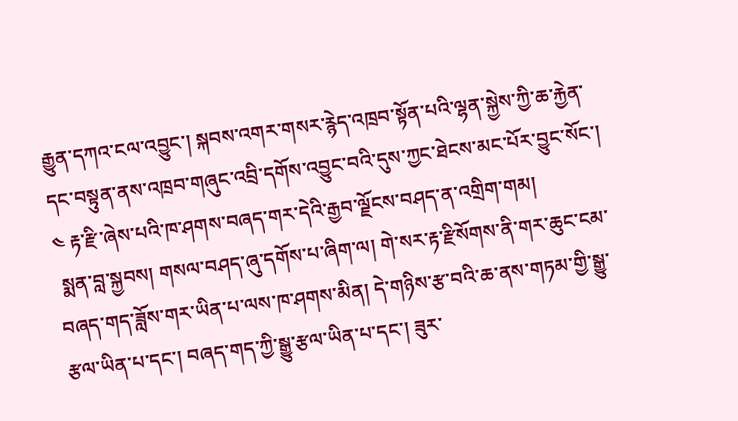རྒྱུན་དཀའ་ངལ་འབྱུང་། སྐབས་འགར་གསར་རྙེད་འཁྲབ་སྟོན་པའི་ལྷན་སྐྱེས་ཀྱི་ཆ་རྐྱེན་དང་བསྟུན་ནས་འཁྲབ་གཞུང་འབྲི་དགོས་འབྱུང་བའི་དུས་ཀྱང་ཐེངས་མང་པོར་བྱུང་སོང་།
༤ རྟ་རྫི་ཞེས་པའི་ཁ་ཤགས་བཞད་གར་དེའི་རྒྱབ་ལྗོངས་བཤད་ན་འགྲིག་གམ།
 སྨན་བླ་སྐྱབས། གསལ་བཤད་ཞུ་དགོས་པ་ཞིག་ལ། གེ་སར་རྟ་རྫིསོགས་ནི་གར་ཆུང་ངམ་བཞད་གད་ཟློས་གར་ཡིན་པ་ལས་ཁ་ཤགས་མིན། དེ་གཉིས་རྩ་བའི་ཆ་ནས་གཏམ་གྱི་སྒྱུ་རྩལ་ཡིན་པ་དང་། བཞད་གད་ཀྱི་སྒྱུ་རྩལ་ཡིན་པ་དང་། ཟུར་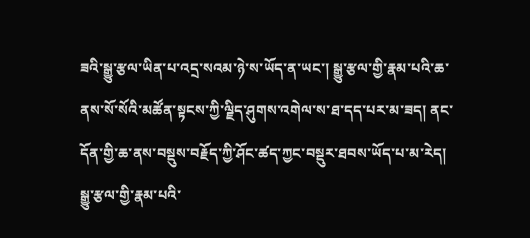ཟའི་སྒྱུ་རྩལ་ཡིན་པ་འདྲ་སའམ་ཉེ་ས་ཡོད་ན་ཡང་། སྒྱུ་རྩལ་གྱི་རྣམ་པའི་ཆ་ནས་སོ་སོའི་མཚོན་སྟངས་ཀྱི་ལྗིད་ཤུགས་འགེལ་ས་ཐ་དད་པར་མ་ཟད། ནང་དོན་གྱི་ཆ་ནས་བསྡུས་བརྗོད་ཀྱི་ཤོང་ཚད་ཀྱང་བསྡུར་ཐབས་ཡོད་པ་མ་རེད། སྒྱུ་རྩལ་གྱི་རྣམ་པའི་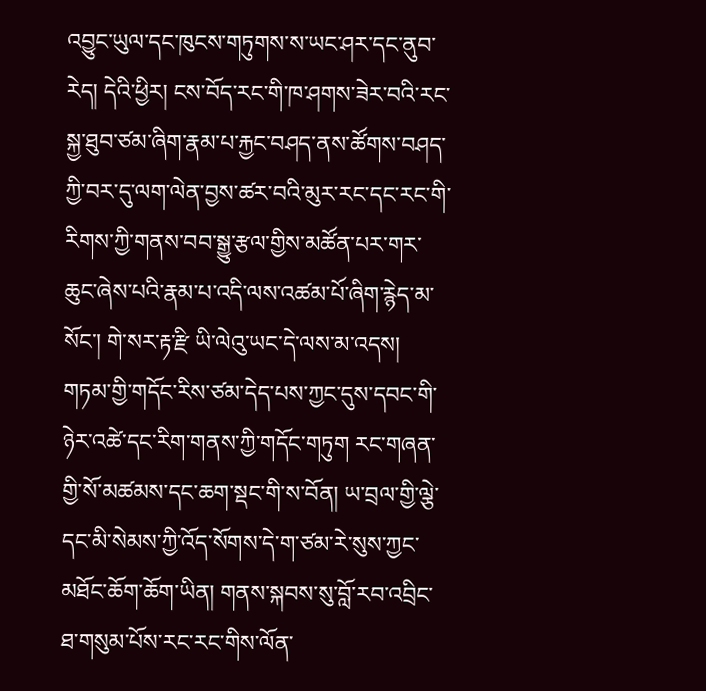འབྱུང་ཡུལ་དང་ཁུངས་གཏུགས་ས་ཡང་ཤར་དང་ནུབ་རེད། དེའི་ཕྱིར། ངས་བོད་རང་གི་ཁ་ཤགས་ཟེར་བའི་རང་སྐྱ་ཐུབ་ཙམ་ཞིག་རྣམ་པ་རྐྱང་བཤད་ནས་ཚོགས་བཤད་ཀྱི་བར་དུ་ལག་ལེན་བྱས་ཚར་བའི་མུར་རང་དང་རང་གི་རིགས་ཀྱི་གནས་བབ་སྒྱུ་རྩལ་གྱིས་མཚོན་པར་གར་ཆུང་ཞེས་པའི་རྣམ་པ་འདི་ལས་འཚམ་པོ་ཞིག་རྙེད་མ་སོང་། གེ་སར་རྟ་རྫི ཡི་ལེའུ་ཡང་དེ་ལས་མ་འདས། གཏམ་གྱི་གདོང་རིས་ཙམ་དེད་པས་ཀྱང་དུས་དབང་གི་ཉེར་འཚེ་དང་རིག་གནས་ཀྱི་གདོང་གཏུག རང་གཞན་གྱི་སོ་མཚམས་དང་ཆག་སྡང་གི་ས་བོན། ཡ་བྲལ་གྱི་ལྕེ་དང་མི་སེམས་ཀྱི་འོད་སོགས་དེ་ག་ཙམ་རེ་སུས་ཀྱང་མཐོང་ཆོག་ཆོག་ཡིན། གནས་སྐབས་སུ་བློ་རབ་འབྲིང་ཐ་གསུམ་པོས་རང་རང་གིས་ལོན་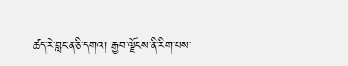ཚད་རེ་བླང་ན་ཅི་དགའ། རྒྱབ་ལྗོངས་ནི་རིག་པས་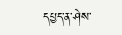དཔྱད་ན་ཤེས་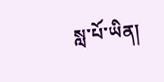སླ་པོ་ཡིན།